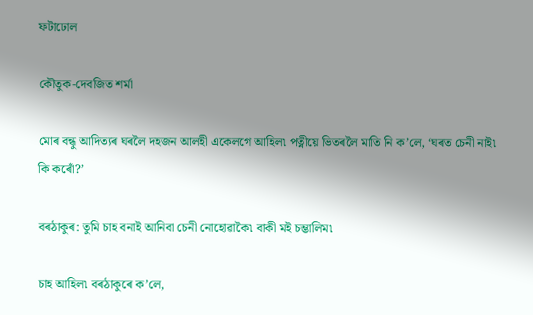ফটাঢোল

কৌতুক-দেবজিত শৰ্মা

মোৰ বন্ধু আদিত্যৰ ঘৰলৈ দহজন আলহী একেলগে আহিল৷ পত্নীয়ে ভিতৰলৈ মাতি নি ক’লে, ‘ঘৰত চেনী নাই৷ কি কৰোঁ?’

বৰঠাকুৰ: তুমি চাহ বনাই আনিবা চেনী নোহোৱাকৈ৷ বাকী মই চম্ভালিম৷

চাহ আহিল৷ বৰঠাকুৰে ক’লে,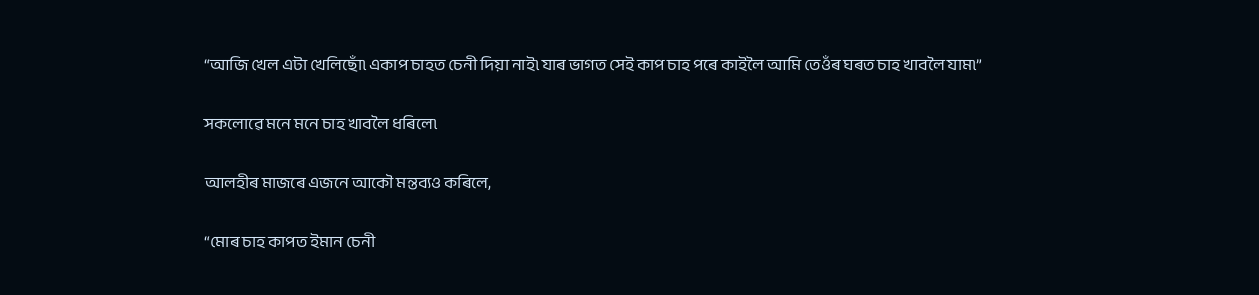“আজি খেল এটা খেলিছোঁ৷ একাপ চাহত চেনী দিয়া নাই৷ যাৰ ভাগত সেই কাপ চাহ পৰে কাইলৈ আমি তেওঁৰ ঘৰত চাহ খাবলৈ যাম৷”

সকলোৱে মনে মনে চাহ খাবলৈ ধৰিলে৷

আলহীৰ মাজৰে এজনে আকৌ মন্তব্যও কৰিলে,

“মোৰ চাহ কাপত ইমান চেনী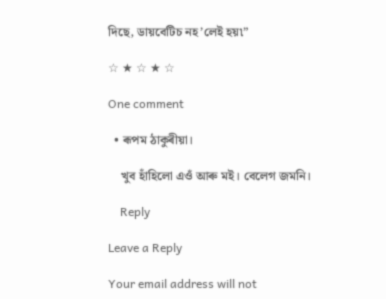দিছে, ডায়বেটিচ নহ’লেই হয়৷”

☆ ★ ☆ ★ ☆

One comment

  • ৰূপম ঠাকুৰীয়া।

    খুব হাঁহিলো এওঁ আৰু মই। বেলেগ জমনি।

    Reply

Leave a Reply

Your email address will not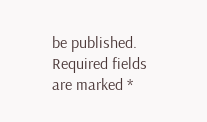be published. Required fields are marked *